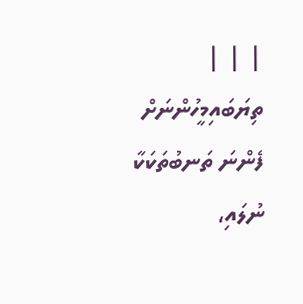| | | ތިޔަބައިމީހުންނަށް ފެންނަ ތަނބުތަކަކާ ނުލައި،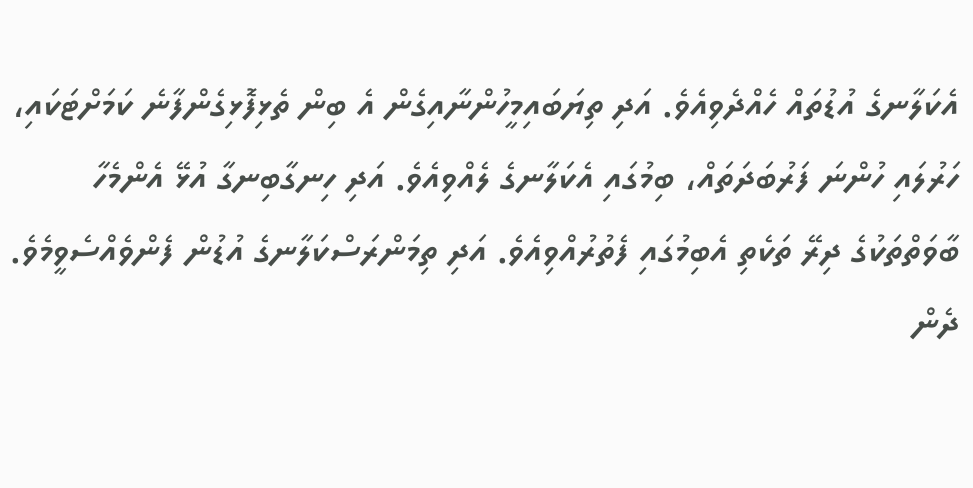އެކަލާނގެ އުޑުތައް ހެއްދެވިއެވެ. އަދި ތިޔަބައިމީހުންނާއިގެން އެ ބިން ތެޅިފޮޅިގެންފާނެ ކަމަށްޓަކައި، ހަރުލައި ހުންނަ ފަރުބަދަތައް، ބިމުގައި އެކަލާނގެ ލެއްވިއެވެ. އަދި ހިނގާބިނގާ އުޅޭ އެންމެހާ ބާވަތްތަކުގެ ދިރޭ ތަކެތި އެބިމުގައި ފެތުރުއްވިއެވެ. އަދި ތިމަންރަސްކަލާނގެ އުޑުން ފެންވެއްސެވީމެވެ. ދެން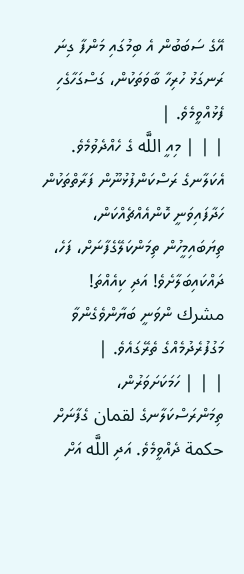އޭގެ ސަބަބުން އެ ބިމުގައި މަންފާ ގިނަ ރަނގަޅު ހުރިހާ ބާވަތަކުން، ގަސްގަހާގެހި ފެޅުއްވީމެވެ. |
| | | މިއީ اللَّه ގެ ހެއްދެވުމެވެ. އެކަލާނގެ ރަސްކަންފުޅުނޫން ފަރާތްތަކުން ހަދާފައިވަނީ ކޮންއެއްޗެއްކަން، ތިޔަބައިމީހުން ތިމަންކަލޭގެފާނަށް، ފަހެ، ދައްކައިބަލާށެވެ! އަދި ކިއެއްތަ! مشرك ންވަނީ ބަޔާންވެގެންވާ މަގުފުރެދުމެއްގެ ތެރޭގައެވެ. |
| | | ހަމަކަށަވަރުން، ތިމަންރަސްކަލާނގެ لقمان ގެފާނަށް حكمة ދެއްވީމެވެ. އަދި اللَّه އަށް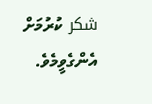شكر ކުރުމަށް އެންގެވީމެވެ.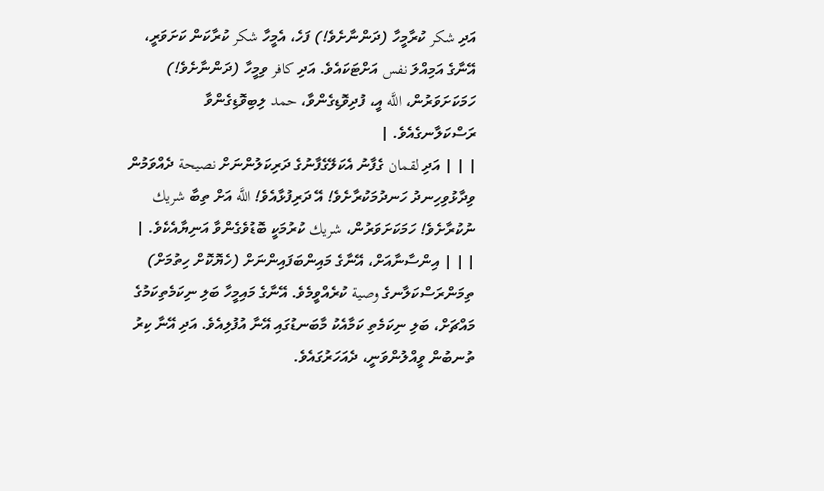އަދި شكر ކުރާމީހާ (ދަންނާށެވެ!) ފަހެ، އެމީހާ شكر ކުރާކަން ކަށަވަރީ، އޭނާގެ އަމިއްލަ نفس އަށްޓަކައެވެ. އަދި كافر ވިމީހާ (ދަންނާށެވެ!) ހަމަކަށަވަރުން، اللَّه އީ، ފުދިވޮޑިގެންވާ، حمد ލިބިވޮޑިގެންވާ ރަސްކަލާނގެއެވެ. |
| | | އަދި لقمان ގެފާނު އެކަލޭގެފާނުގެ ދަރިކަލުންނަށް نصيحة ދެއްވަމުން ވިދާޅުވިހިނދު ހަނދުމަކުރާށެވެ! އޭ ދަރިފުޅާއެވެ! اللَّه އަށް ތިބާ شريك ނުކުރާށެވެ! ހަމަކަށަވަރުން، شريك ކުރުމަކީ ބޮޑުވެގެންވާ އަނިޔާއެކެވެ. |
| | | އިންސާނާއަށް، އޭނާގެ މައިންބަފައިންނަށް (ހެޔޮކޮށް ހިތުމަށް) ތިމަންރަސްކަލާނގެ وصية ކުރެއްވީމެވެ. އޭނާގެ މައިމީހާ ބަލި ނިކަމެތިކަމުގެ މައްޗަށް، ބަލި ނިކަމެތި ކަމާއެކު މާބަނޑުގައި އޭނާ އުފުލިއެވެ. އަދި އޭނާ ކިރު ތުނބުން ވީއްލުންވަނީ، ދެއަހަރުގައެވެ.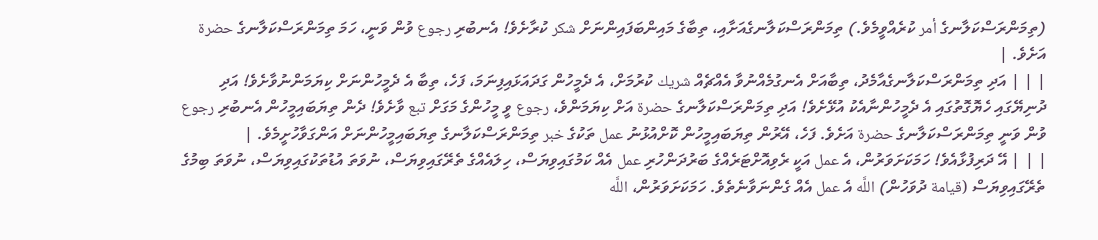(ތިމަންރަސްކަލާނގެ أمر ކުރެއްވީމެވެ.) ތިމަންރަސްކަލާނގެއަށާއި، ތިބާގެ މައިންބަފައިންނަށް شكر ކުރާށެވެ! އެނބުރި رجوع ވުން ވަނީ، ހަމަ ތިމަންރަސްކަލާނގެ حضرة އަށެވެ. |
| | | އަދި ތިމަންރަސްކަލާނގެއާމެދު، ތިބާއަށް އެނގުމެއްނުވާ އެއްޗެއް شريك ކުރުމަށް، އެ ދެމީހުން ގަދައަޅައިފިނަމަ، ފަހެ، ތިބާ އެ ދެމީހުންނަށް ކިޔަމަންނުވާށެވެ! އަދި ދުނިޔޭގައި ހެޔޮގޮތުގައި އެ ދެމީހުންނާއެކު އުޅޭށެވެ! އަދި ތިމަންރަސްކަލާނގެ حضرة އަށް ކިޔަމަންވެ، رجوع ވީ މީހުންގެ މަގަށް تبع ވާށެވެ! ދެން ތިޔަބައިމީހުން އެނބުރި رجوع ވުން ވަނީ ތިމަންރަސްކަލާނގެ حضرة އަށެވެ. ފަހެ، އޭރުން ތިޔަބައިމީހުން ކޮށްއުޅުނު عمل ތަކުގެ خبر ތިމަންރަސްކަލާނގެ ތިޔަބައިމީހުންނަށް އަންގަވާހުށީމެވެ. |
| | | އޭ ދަރިފުޅާއެވެ! ހަމަކަށަވަރުން، އެ عمل އަކީ ރެވިއޮށްޓަރެއްގެ ބަރުދަންހުރި عمل އެއް ކަމުގައިވިޔަސް، ހިލައެއްގެ ތެރޭގައިވިޔަސް، ނުވަތަ އުޑުތަކުގައިވިޔަސް، ނުވަތަ ބިމުގެ ތެރޭގައިވިޔަސް (قيامة ދުވަހުން) اللَّه އެ عمل އެއް ގެންނަވާނެތެވެ. ހަމަކަށަވަރުން، اللَّه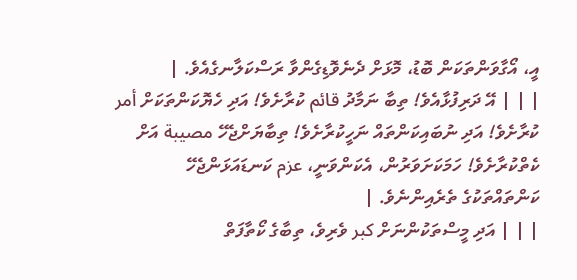އީ، އޯގާވަންތަކަން ބޮޑު، މޮޅަށް ދެނެވޮޑިގެންވާ ރަސްކަލާނގެއެވެ. |
| | | އޭ ދަރިފުޅާއެވެ! ތިބާ ނަމާދު قائم ކުރާށެވެ! އަދި ހެޔޮކަންތަކަށް أمر ކުރާށެވެ! އަދި ނުބައިކަންތައް ނަހީކުރާށެވެ! ތިބާޔަށްޖެހޭ مصيبة އަށް ކެތްކުރާށެވެ! ހަމަކަށަވަރުން، އެކަންވަނީ، عزم ކަނޑައަޅަންޖެހޭ ކަންތައްތަކުގެ ތެރެއިންނެވެ. |
| | | އަދި މީސްތަކުންނަށް كبر ވެރިވެ، ތިބާގެ ކޯތާފަތް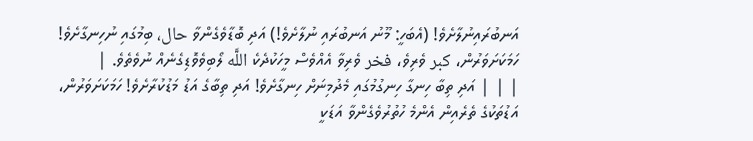އަނބުރައިނުލާށެވެ! (އެބަހީ: މޫނު އަނބުރައި ނުލާށެވެ!) އަދި ބޮޑާވެގެންވާ حال، ބިމުގައި ނުހިނގާށެވެ! ހަމަކަށަވަރުން، كبر ވެރިވެ، فخر ވެރިވާ އެއްވެސް މީހަކުދެކެ اللَّه ލޯބިވެވޮޑިގެނެއް ނުވެތެވެ. |
| | | އަދި ތިބާ ހިނގާ ހިނގުމުގައި މެދުމިނަށް ހިނގާށެވެ! އަދި ތިބާގެ އަޑު މަޑުކުރާށެވެ! ހަމަކަށަވަރުން، އަޑުތަކުގެ ތެރެއިން އެންމެ ހުތުރުވެގެންވާ އަޑަކީ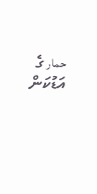حمار ގެ އަޑުކަން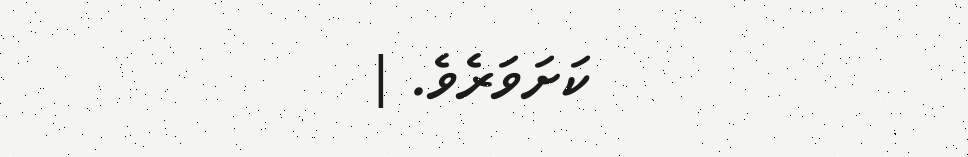ކަށަވަރެވެ. |